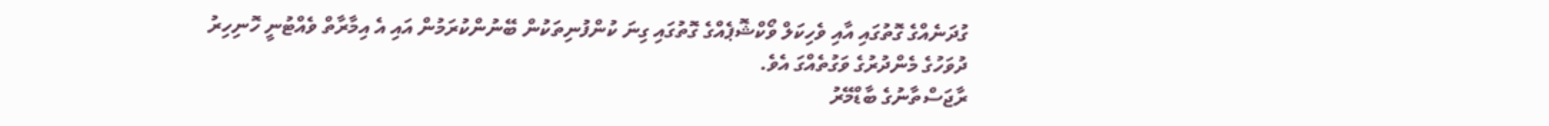ގުދަނެއްގެ ގޮތުގައި އާއި ވެހިކަލް ވޯކްޝޮޕެއްގެ ގޮތުގައި ގިނަ ކުންފުނިތަކުން ބޭނުންކުރަމުން އައި އެ އިމާރާތް ވެއްޓުނީ ހޮނިހިރު ދުވަހުގެ މެންދުރުގެ ވަގުތެއްގަ އެވެ.
ރާޖަސްތާނުގެ ބާޑްމޭރު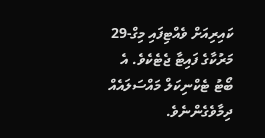ކައިރިއަށް ވެއްޓިފައި މިގް-29 މަރުކާގެ ފައިޓާ ޖެޓެކެވެ. އެ ބޯޓު ޓެކްނިކަލް މައްސަލައެއް ދިމާވެގެންނެވެ.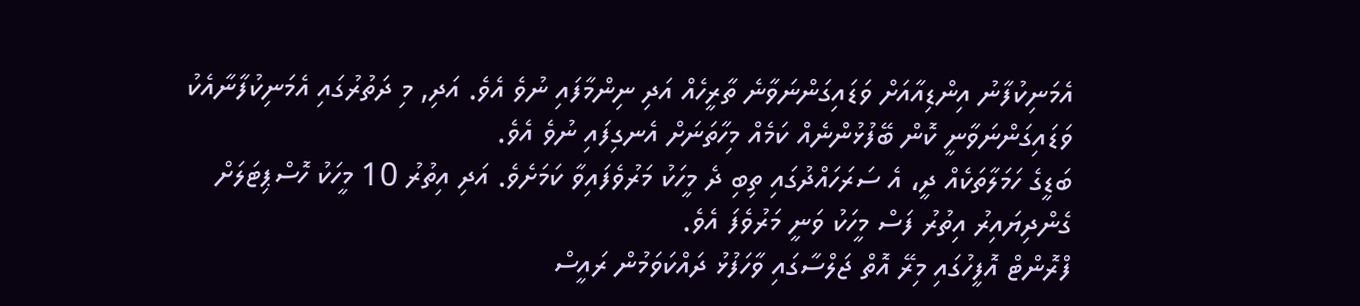އެމަނިކުފާނު އިންޑިއާއަށް ވަޑައިގަންނަވާނެ ތާރީހެއް އަދި ނިންމާފައި ނުވެ އެވެ. އަދި, މި ދަތުރުގައި އެމަނިކުފާނާއެކު ވަޑައިގަންނަވާނީ ކޮން ބޭފުޅުންނެއް ކަމެއް މިހާތަނަށް އެނގިފައި ނުވެ އެވެ.
ބަޑީގެ ހަމަލާތަކެއް ދީ، އެ ސަރަހައްދުގައި ތިބި ދެ މީހަކު މަރުވެފައިވާ ކަމަށެވެ. އަދި އިތުރު 10 މީހަކު ހޮސްޕިޓަލަށް ގެންދިޔައިރު އިތުރު ފަސް މީހަކު ވަނީ މަރުވެފަ އެވެ.
ފްރޮންޓް އޮފީހުގައި މިރޭ އޮތް ޖަލްސާގައި ވާހަފުޅު ދައްކަވަމުން ރައީސް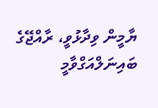ޔާމީން ވިދާޅުވީ، ރާއްޖޭގެ ބައިނަލްއަގްވާމީ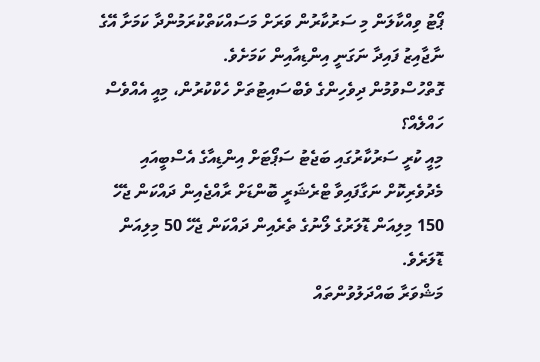ޕޯޓު ވިއްކާލަން މި ސަރުކާރުން ވަރަށް މަސައްކަތްކުރަމުންދާ ކަމަށާ އޭގެ ނާޖާއިޒު ފައިދާ ނަގަނީ އިންޑިއާއިން ކަމަށެވެ.
ގޮތްހުސްވުމުން ދިވެހިންގެ ވެބްސައިޓުތަށް ހެކްކުރުން، މިއީ އެއްވެސް ހައްލެއް؟
މިއީ ކުރީ ސަރުކާރުގައި ބަޖެޓު ސަޕޯޓަށް އިންޑިއާގެ އެސްބީއައި މެދުވެރިކޮށް ނަގާފައިވާ ޓްރެޝަރީ ބޮންޑަށް ރާއްޖެއިން ދައްކަން ޖެހޭ 150 މިލިއަން ޑޮލަރުގެ ލޯނުގެ ތެރެއިން ދައްކަން ޖެހޭ 50 މިލިއަން ޑޮލަރެވެ.
މަޝްވަރާ ބައްދަލުވުންތައް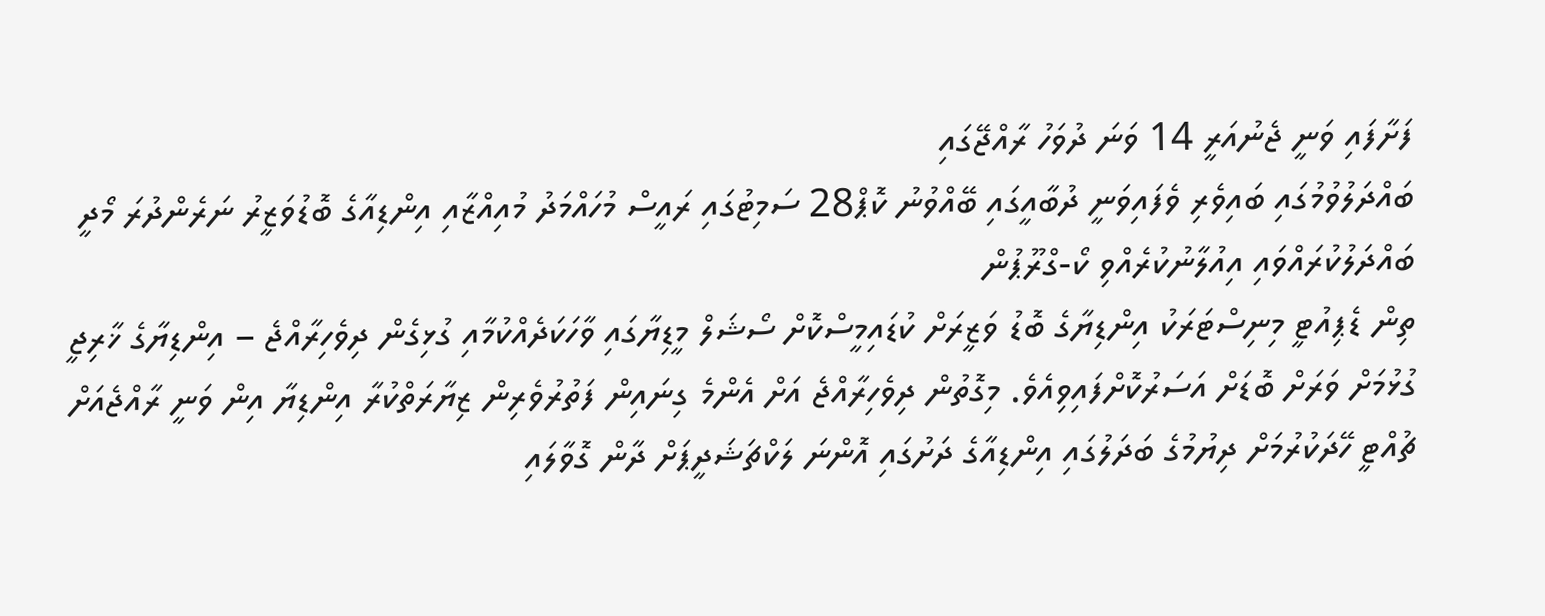ފަށާފައި ވަނީ ޖެނުއަރީ 14 ވަނަ ދުވަހު ރާއްޖޭގައި
ބައްދަލުވުމުގައި ބައިވެރި ވެފައިވަނީ ދުބާއީގައި ބޭއްވުނު ކޮޕް28 ސަމިޓުގައި ރައީސް މުހައްމަދު މުއިއްޒާއި އިންޑިއާގެ ބޮޑުވަޒީރު ނަރެންދުރަ މޯދީ ބައްދަލުކުރައްވައި އިއުލާނުކުރެއްވި ކޯ-ގްރޫޕުން
ތިން ޑެޕިއުޓީ މިނިސްޓަރަކު އިންޑިޔާގެ ބޮޑު ވަޒީރަށް ކުޑައިމީސްކޮށް ސޯޝަލް މީޑިޔާގައި ވާހަކަދެއްކުމާއި ގުޅިގެން ދިވެހިރާއްޖެ – އިންޑިޔާގެ ޚާރިޖީ ގުޅުމަށް ވަރަށް ބޮޑަށް އަސަރުކޮށްފައިވިއެވެ. މިގޮތުން ދިވެހިރާއްޖެ އަށް އެންމެ ގިނައިން ފަތުރުވެރިން ޒިޔާރަތްކުރާ އިންޑިޔާ އިން ވަނީ ރާއްޖެއަށް ޗުއްޓީ ހޭދަކުރުމަށް ދިޔުމުގެ ބަދަލުގައި އިންޑިއާގެ ދަށުގައި އޮންނަ ލަކްޗަޝަދީޕަށް ދާން ގޮވާލައި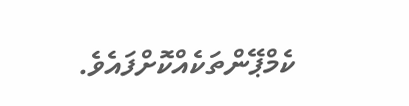ކެމްޕޭންތަކެއްކޮށްފައެވެ.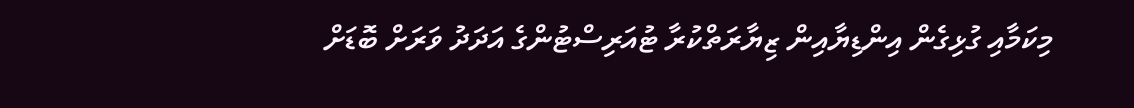މިކަމާއި ގުޅިގެން އިންޑިޔާއިން ޒިޔާރަތްކުރާ ޓުއަރިސްޓުންގެ އަދަދު ވަރަށް ބޮޑަށް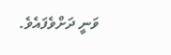ވަނީ ދަށްވެފައެވެ.